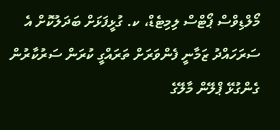މޯލްޑިވްސް ޕޯޓްސް ލިމިޓެޑް، ކ. ގުޅީފަޅަށް ބަދަލުކޮށް އެ ސަރަހައްދު ޒަމާނީ ފެންވަރަށް ތަރައްގީ ކުރަން ސަރުކާރުން ގެންގުޅޭ ޕްލޭން މާލޭގެ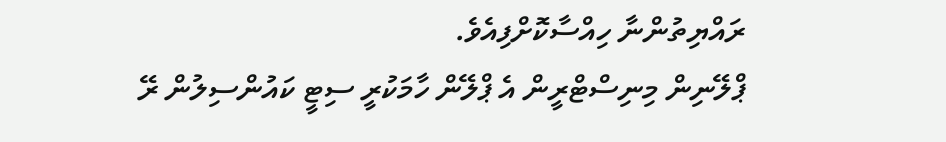ރައްޔިތުންނާ ހިއްސާކޮށްފިއެވެ.
ޕްލޭނިން މިނިސްޓްރީން އެ ޕްލޭން ހާމަކުރީ ސިޓީ ކައުންސިލުން ރޭ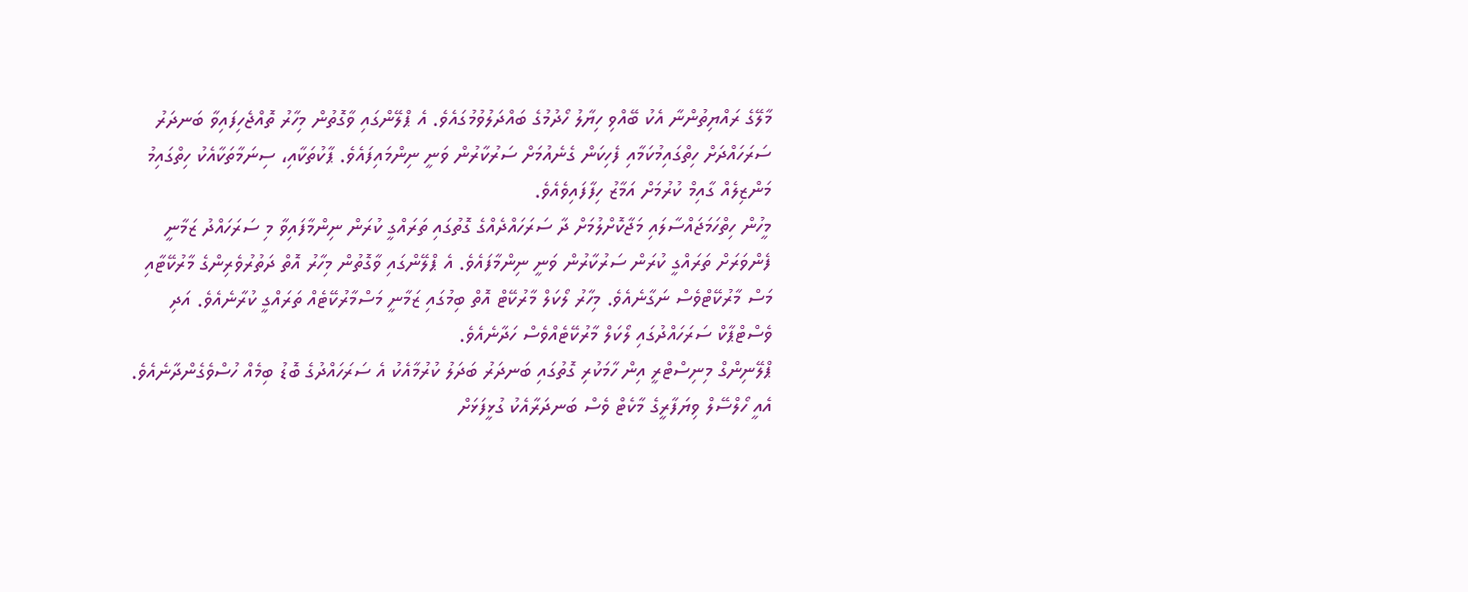މާލޭގެ ރައްޔިތުންނާ އެކު ބޭއްވި ހިޔާލު ހޯދުމުގެ ބައްދަލުވުމުގައެވެ. އެ ޕްލޭންގައި ވާގޮތުން މިހާރު ތޮއްޖެހިފައިވާ ބަނދަރު ސަރަހައްދަށް ހިތްގައިމުކަމާއި ފެހިކަން ގެނެއުމަށް ސަރުކާރުން ވަނީ ނިންމައިފައެވެ. ޕާކުތަކާއި، ސިނަމާތަކާއެކު ހިތްގައިމު މަންޒިލެއް ގާއިމް ކުރުމަށް އަމާޒު ހިފާފައިވެއެވެ.
މީހުން ހިތްހަމަޖައްސާލައި މަޖާކޮށްލުމަށް ދާ ސަރަހައްދެއްގެ ގޮތުގައި ތަރައްގީ ކުރަން ނިންމާފައިވާ މި ސަރަހައްދު ޒަމާނީ ފެންވަރަށް ތަރައްގީ ކުރަން ސަރުކާރުން ވަނީ ނިންމާފައެވެ. އެ ޕްލޭންގައި ވާގޮތުން މިހާރު އޮތް ދަތުރުވެރިންގެ މާރުކޭޓާއި މަސް މާރުކޭޓްވެސް ނަގާނެއެވެ. މިހާރު ލޯކަލް މާރުކޭޓް އޮތް ބިމުގައި ޒަމާނީ މަސްމާރުކޭޓެއް ތަރައްގީ ކުރާނެއެވެ. އަދި ވެސްޓްޕާކް ސަރަހައްދުގައި ލޯކަލް މާރުކޭޓެއްވެސް ހަދާނެއެވެ.
ޕްލޭނިންގް މިނިސްޓްރީ އިން ހާމަކުރި ގޮތުގައި ބަނދަރު ބަދަލު ކުރުމާއެކު އެ ސަރަހައްދުގެ ބޮޑު ބިމެއް ހުސްވެގެންދާނެއެވެ. އެއީ ހޯލްސޭލް ވިޔަފާރީގެ މާކެޓް ވެސް ބަނދަރާއެކު ގުޅީފަޅަށް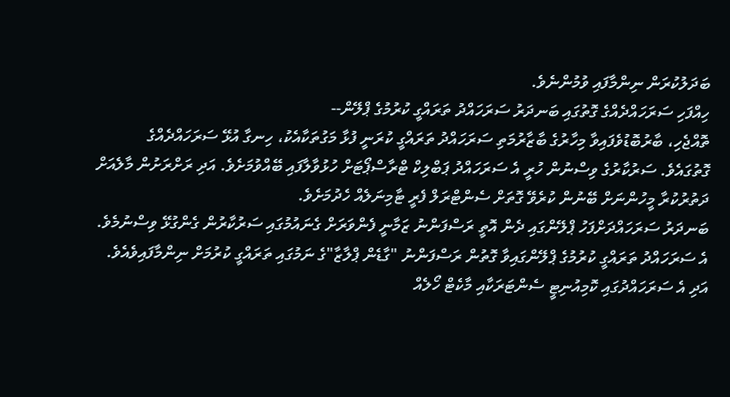ބަދަލުކުރަން ނިންމާފައި ވުމުންނެވެ.
ހިއްފަހި ސަރަހައްދެއްގެ ގޮތުގައި ބަނދަރު ސަރަހައްދު ތަރައްގީ ކުރުމުގެ ޕްލޭން--
ތޮއްޖެހި، ބާރުބޮޑުވެފައިވާ މިހާރުގެ ބާޒާރުމަތި ސަރަހައްދު ތަރައްގީ ކުރަނީ ފުޅާ މަގުތަކާއެކު، ހިނގާ އުޅޭ ސަރަހައްދެއްގެ ގޮތުގައެވެ. ސަރުކާރުގެ ވިސްނުން ހުރީ އެ ސަރަހައްދު ޕަބްލިކް ޓްރާސްޕޯޓަށް ހުޅުވާލާފައި ބޭއްވުމަށެވެ. އަދި ރަށްރަށުން މާލެއަށް ދަތުރުކުރާ މީހުންނަށް ބޭނުން ކުރެވޭ ގޮތަށް ސެންޓްރަލް ފެރީ ޓާމިނަލެއް ހެދުމަށެވެ.
ބަނދަރު ސަރަހައްދަށްފަހު ޕްލޭންގައި ދެން އޮތީ ރަސްފަންނު ޒަމާނީ ފެންވަރަށް ގެނައުމުގައި ސަރުކާރުން ގެންގުޅޭ ވިސްނުމެވެ. އެ ސަރަހައްދު ތަރައްގީ ކުރުމުގެ ޕްލޭންގައިވާ ގޮތުން ރަސްފަންނު "ގާޑެން ޕްލާޒާ"ގެ ނަމުގައި ތަރައްގީ ކުރުމަށް ނިންމާފައިވެއެވެ. އަދި އެ ސަރަހައްދުގައި ކޮމިއުނިޓީ ސެންޓަރަކާއި މާކެޓް ހޯލެއް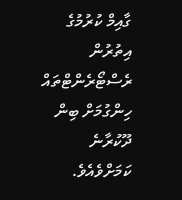ގާއިމް ކުރުމުގެ އިތުރުން ރެސްޓޯރެންޓްތައް ހިންގުމަށް ބިން ދޫކުރާނެ ކަމަށްވެއެވެ.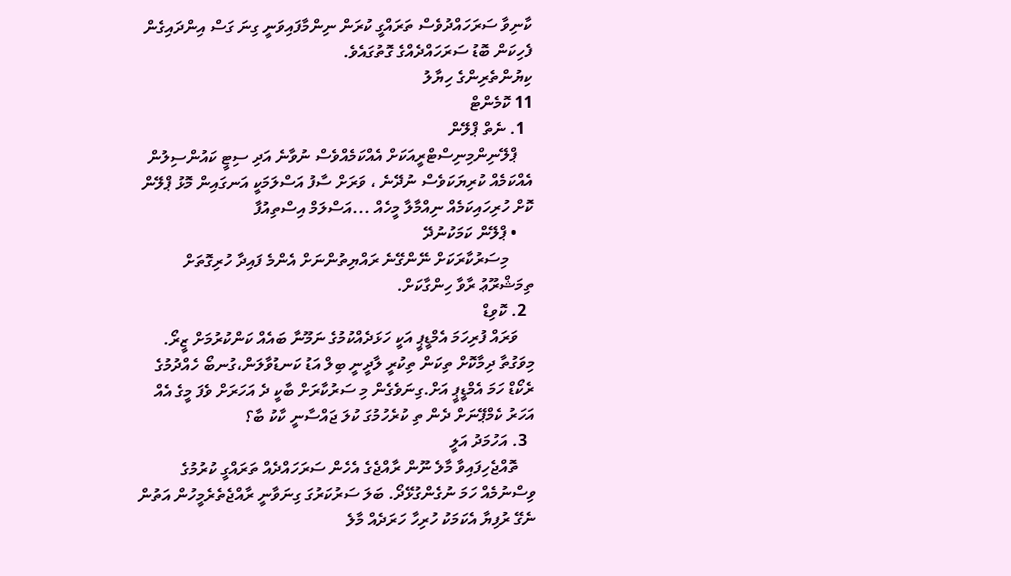ކާނިވާ ސަރަހައްދުވެސް ތަރައްގީ ކުރަން ނިންމާފައިވަނީ ގިނަ ގަސް އިންދައިގެން ފެހިކަން ބޮޑު ސަރަހައްދެއްގެ ގޮތުގައެވެ.
ކިޔުންތެރިންގެ ހިޔާލު
11 ކޮމެންޓް
  1. ނެތް ޕްލޭން
    ޕްލޭނިންމިނިސްޓްރީއަކަށް އެއްކަމެއްވެސް ނުވާނެ އަދި ސިޓީ ކައުންސިލުން އެއްކަމެއް ކުރިޔަކަވެސް ނުދޭނެ ، ވަރަށް ސާފު އަސްލަމަކީ އަނގައިން މޮޅު ޕްލޭން ކޮށް ހުރިހައިކަމެއް ނިއްމާލާ މީހެއް ...އަސްލަމް އިސްތިއުފާ
    • ޕްލޭން ކަމަކުނުދޭ
      މިސަރުކާރަކަށް ނޭންގޭނެ ރައްޔިތުންނަށް އެންމެ ފައިދާ ހުރިގޮތަށް ތިމަޝްރޫޢު ރާވާ ހިންގާކަށް.
  2. ކޮވިޑް
    ވަރައް ފުރިހަމަ އެމްޑީޕީ އަކީ ހަޅަދެއްކުމުގެ ނަމޫނާ ބައެއް ކަންކުރުމަށް ޒީރޯ. މިވަގުތާ ދިމާކޮށް ތިކަން ތިކުރީ ލާދީނީ ބިލް އަޑު ކަނޑުވާލަން،ގުނބޯ ހެއްދުމުގެ ރެކޯޑް ހަމަ އެމްޑީޕީ އަށް.ގިނަވެގެން މި ސަރުކާރަށް ބާކީ ދެ އަހަރަށް ވެފަ މީގެ އެއް އަހަރު ކެމްޕޭނަށް ދެން ތި ކުރެހުމުގަ ކުލަ ޖައްސާނީ ކާކު ބާ؟
  3. އަހުމަދު އަލީ
    ތޮއްޖެހިފައިވާ މާލެ ނޫން ރާއްޖެގެ އެހެން ސަރަހައްދެއް ތަރައްގީ ކުރުމުގެ ވިސްނުމެއް ހަމަ ނުގެންގުޅޭދޯ. ބަލަ ސަރުކަރުގަ ގިނަވާނީ ރާއްޖެތެރެމީހުން އަތުން ނެގޭ ރުފިޔާ އެކަމަކު ހުރިހާ ހަރަދެއް މާލެ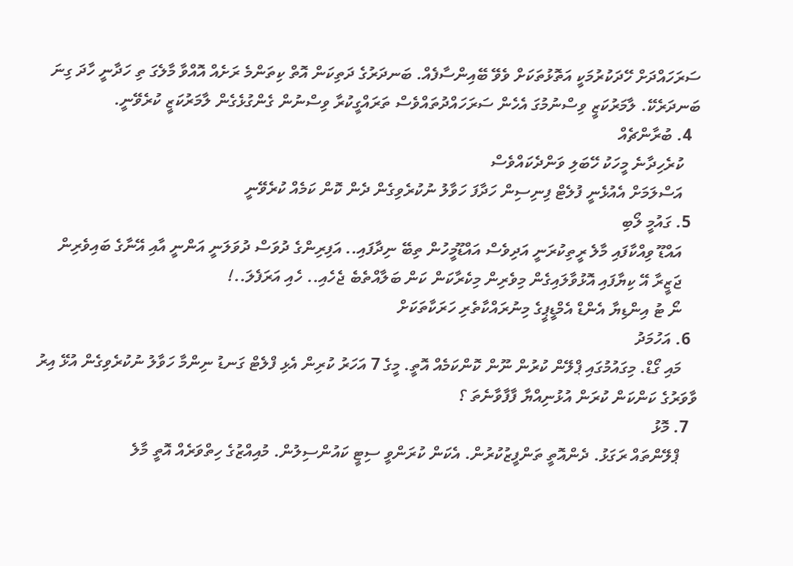ސަރަހައްދަށް ހޭދަކުރުމަކީ އަތޮޅުތަކަށް ވެވޭ ބޭއިންސާފެއް. ބަނދަރުގެ ދަތިކަން އޮތް ކިތަންމެ ރަށެއް އޮއްވާ މާލެގަ ތި ހަދާނީ ހާދަ ގިނަ ބަނދަރެކޭ. ލާމަރުކަޒީ ވިސްނުމުގަ އެހެން ސަރަހައްދުތައްވެސް ތަރައްގީކުރާ ވިސްނުން ގެންގުޅެގެން ލާމަރުކަޒީ ކުރެވޭނީ.
  4. ބުރާންޗެއް
    ކުރެހިދާނެ މީހަކު ހޭބަލި ވަންދެކައްވެސް
    އަސްލަމަށް އެއުޅެނީ ފުލެޓް ފިނިސިން ހަދާފަ ހަވާލު ނުކުރެވިގެން ދެން ކޮން ކަމެއް ކުރެވޭނީ
  5. ގައުމީ ލޯބި
    އައްޑޫ ވިއްކާފައި މާލެ ރީތިކުރަނީ އަދިވެސް އައްޑޫމީހުން ތިބޭ ނިދާފައި.. އަފިރިންގެ ދުވަސް ދުވަލަނީ އަންނީ އާއި އޭނާގެ ބައިވެރިން
    ޖަޒީރާ އޭ ކިޔާފައި އޮޅުވާލައިގެން މިވެރިން މިކެރާކަން ކަން ބަލާއްތެބެ ޖެހެއި.. ހެއި އަރަފެލަ..!
    ނޯ ޓު އިންޑިޔާ އެންޑް އެމްޑީޕީގެ މިނުރައްކާތެރި ހަރަކާތަކަށް
  6. އަހުމަދު
    މައި ގޯޑް. މިގައުމުގައި ޕްލޭން ކުރުން ނޫން ކޮންކަމެއް އޮތީ. މީގެ 7 އަހަރު ކުރިން އެޅި ފްލެޓް ގަނޑު ނިންމާ ހަވާލު ނުކުރެވިގެން އުޅޭ އިރު ވާވަރުގެ ކަންކަން ކުރަން އުޅުނިއްޔާ ފާފާވާނެތަ ؟
  7. މޮޅު
    ޕްލޭންތައް ރަގަޅު. ދެންއޮތީ ތަންފީޒުކުރުން. އެކަން ކުރަންވީ ސިޓީ ކައުންސިލުން. މުއިއްޒުގެ ހިތްވަރެއް އޮތީ މާލެ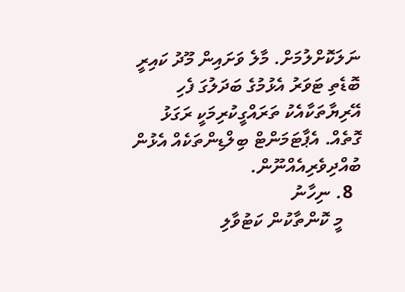ނަލަކޮށްލުމަށް. މާލެ ވަށައިން މޫދު ކައިރީ ބޮޑެތި ޓަވަރު އެޅުމުގެ ބަދަލުގަ ފެހި އޭރިޔާތަކާއެކު ތަރައްގީކުރިމަކީ ރަގަޅު ގޮތެއް. އެޕާޓަމަންޓް ބިލްޑިންތަކެއް އެޅުން ބުއްދިވެރިއެއްނޫން.
  8. ނިހާނު
    މީ ކޮންތާކުން ކަޓުވާލި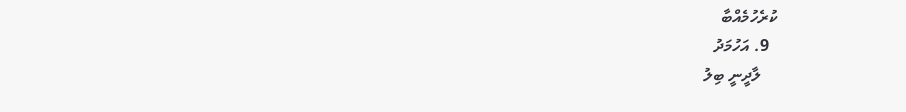ކުރެހުމެއްބާ
  9. އަހުމަދު
    ލާދީނީ ބިލު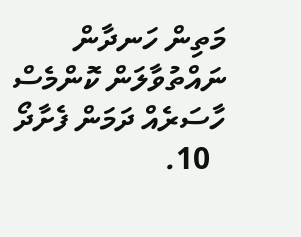މަތިން ހަނދާން ނައްތުވާލަން ކޮންމެސް ހާސަރެއް ދަމަން ފެށާދޯ
  10.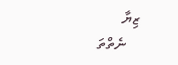ޒިޔާ
    ނެތްތަ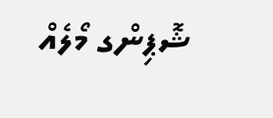ޝޮޕިންގ މޯލެއް